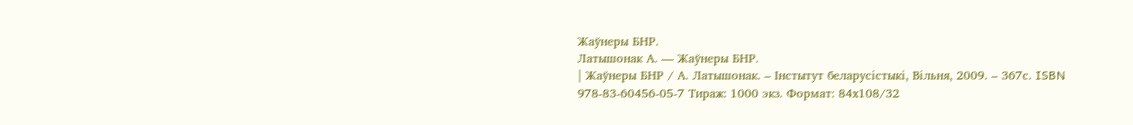Жаўнеры БНР.
Латышонак А. — Жаўнеры БНР.
| Жаўнеры БНР / А. Латышонак. – Інстытут беларусістыкі, Вільня, 2009. – 367с. ISBN 978-83-60456-05-7 Тираж: 1000 экз. Формат: 84х108/32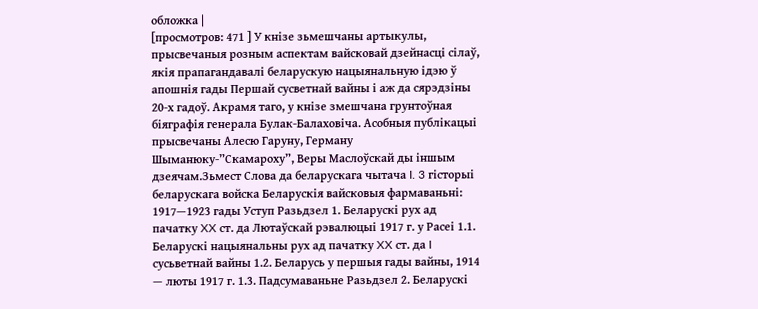обложка |
[просмотров: 471 ] У кнізе зьмешчаны артыкулы, прысвечаныя розным аспектам вайсковай дзейнасці сілаў, якія прапагандавалі беларускую нацыянальную ідэю ў апошнія гады Першай сусветнай вайны і аж да сярэдзіны 20-х гадоў. Акрамя таго, у кнізе змешчана грунтоўная біяграфія генерала Булак-Балаховіча. Асобныя публікацыі прысвечаны Алесю Гаруну, Герману Шыманюку-”Скамароху”, Веры Маслоўскай ды іншым дзеячам.Зьмест Слова да беларускага чытача I. 3 гісторыi беларускага войска Беларускiя вайсковыя фармаваньні: 1917—1923 гады Уступ Разьдзел 1. Беларускі рух ад пачатку XX ст. да Лютаўскай рэвалюцыi 1917 г. у Расеi 1.1. Беларускi нацыянальны рух ад пачатку XX ст. да I сусьветнай вайны 1.2. Беларусь у першыя гады вайны, 1914 — люты 1917 г. 1.3. Падсумаваньне Разьдзел 2. Беларускі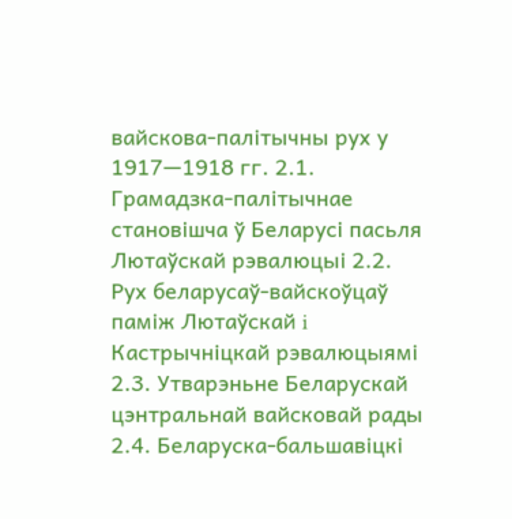вайскова-палітычны рух у 1917—1918 гг. 2.1. Грамадзка-палiтычнае становiшча ў Беларусi пасьля Лютаўскай рэвалюцыі 2.2. Рух беларусаў-вайскоўцаў памiж Лютаўскай i Кастрычніцкай рэвалюцыямi 2.3. Утварэньне Беларускай цэнтральнай вайсковай рады 2.4. Беларуска-бальшавіцкi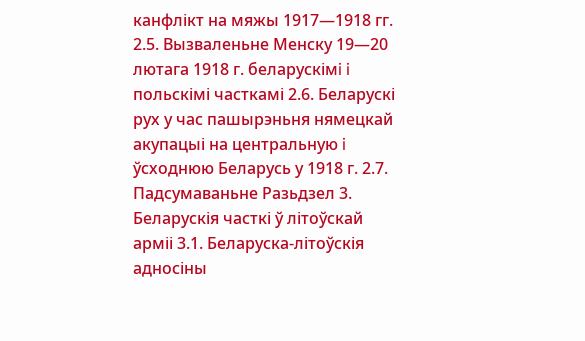канфлікт на мяжы 1917—1918 гг. 2.5. Вызваленьне Менску 19—20 лютага 1918 г. беларускімi i польскімi часткамi 2.6. Беларускi рух у час пашырэньня нямецкай акупацыi на центральную i ўсходнюю Беларусь у 1918 г. 2.7. Падсумаваньне Разьдзел 3. Беларускія часткi ў лiтоўскай арміі 3.1. Беларуска-лiтоўскiя адносіны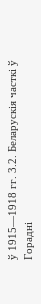ў 1915—1918 гг. 3.2. Беларускія часткi ў Гораднi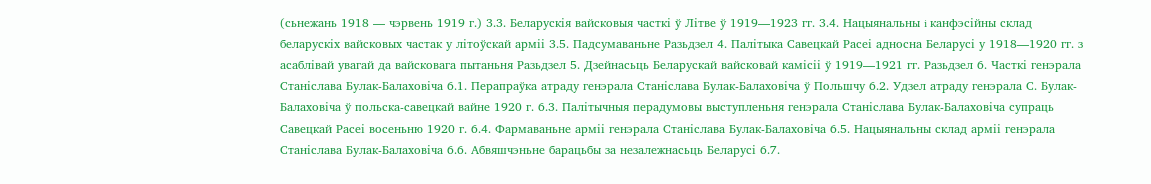(сьнежань 1918 — чэрвень 1919 г.) 3.3. Беларускія вайсковыя часткi ў Лiтве ў 1919—1923 гг. 3.4. Нацыянальны i канфэсійны склад беларускіх вайсковых частак у лiтоўскай арміі 3.5. Падсумаваньне Разьдзел 4. Палiтыка Савецкай Расеi адносна Беларусi у 1918—1920 гг. з асаблiвай увагай да вайсковага пытаньня Разьдзел 5. Дзейнасьць Беларускай вайсковай камiсіі ў 1919—1921 гг. Разьдзел 6. Часткi генэрала Станіслава Булак-Балаховiча 6.1. Перапраўка атраду генэрала Станіслава Булак-Балаховiча ў Польшчу 6.2. Удзел атраду генэрала С. Булак-Балаховiча ў польска-савецкай вайне 1920 г. 6.3. Палiтычныя перадумовы выступленьня генэрала Станiслава Булак-Балаховiча супраць Савецкай Расеi восеньню 1920 г. 6.4. Фармаваньне арміі генэрала Станіслава Булак-Балаховiча 6.5. Нацыянальны склад арміі генэрала Станіслава Булак-Балаховiча 6.6. Абвяшчэньне барацьбы за незалежнасьць Беларусі 6.7.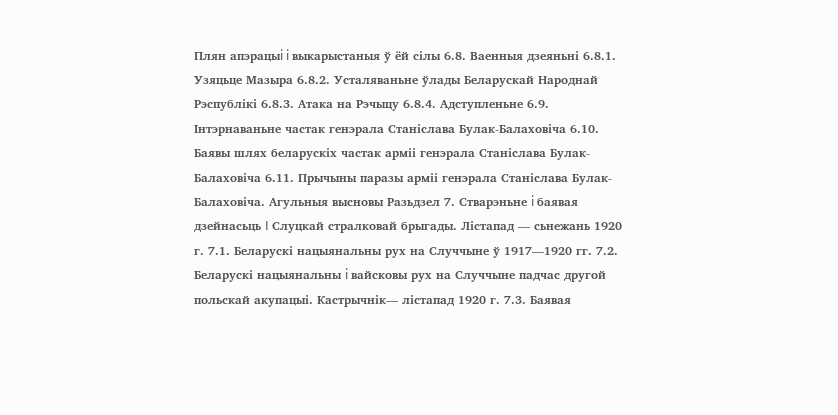Плян апэрацыi i выкарыстаныя ў ëй сілы 6.8. Ваенныя дзеяньні 6.8.1. Узяцьце Мазыра 6.8.2. Усталяваньне ўлады Беларускай Народнай Рэспублікi 6.8.3. Атака на Рэчыцу 6.8.4. Адступленьне 6.9. Інтэрнаваньне частак генэрала Станіслава Булак-Балаховiча 6.10. Баявы шлях беларускiх частак арміі генэрала Станіслава Булак-Балаховiча 6.11. Прычыны паразы apмii генэрала Станіслава Булак-Балаховiча. Агульныя высновы Разьдзел 7. Стварэньне i баявая дзейнасьць I Слуцкай стралковай брыгады. Лiстапад — сьнежань 1920 г. 7.1. Беларускі нацыянальны рух на Случчыне ў 1917—1920 гг. 7.2. Беларускi нацыянальны i вайсковы рух на Случчыне падчас другой польскай акупацыi. Кастрычнік— лiстапад 1920 г. 7.3. Баявая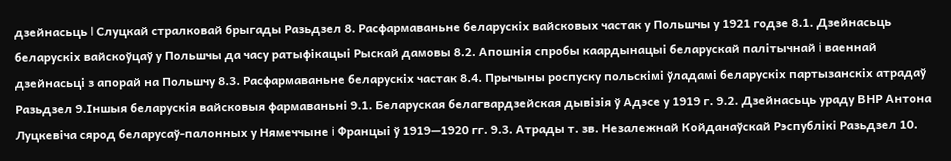дзейнасьць I Слуцкай стралковай брыгады Разьдзел 8. Расфармаваньне беларускіх вайсковых частак у Польшчы у 1921 годзе 8.1. Дзейнасьць беларускіх вайскоўцаў у Польшчы да часу ратыфікацыi Рыскай дамовы 8.2. Апошнія спробы каардынацыi беларускай палітычнай i ваеннай дзейнасьцi з апорай на Польшчу 8.3. Расфармаваньне беларускіх частак 8.4. Прычыны роспуску польскiмi ўладамi беларускiх партызанскіх атрадаў Разьдзел 9.Іншыя беларускія вайсковыя фармаваньнi 9.1. Беларуская белагвардзейская дывiзiя ў Адэсе у 1919 г. 9.2. Дзейнасьць ураду ВНР Антона Луцкевiча сярод беларусаў-палонных у Нямеччыне i Францыi ў 1919—1920 гг. 9.3. Атрады т. зв. Незалежнай Койданаўскай Рэспублікi Разьдзел 10.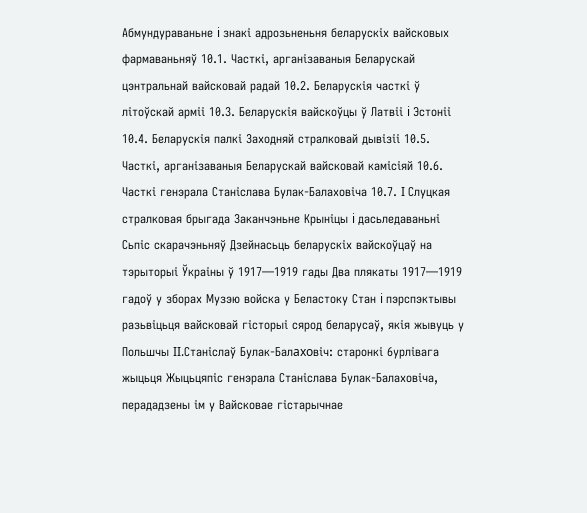Абмундураваньне i знакi адрозьненьня беларускiх вайсковых фармаваньняў 10.1. Часткi, арганiзаваныя Беларускай цэнтральнай вайсковай радай 10.2. Беларускія часткi ў літоўскай арміі 10.3. Беларускія вайскоўцы ў Латвіі i Эстоніі 10.4. Беларускія палкi Заходняй стралковай дывiзіі 10.5. Часткi, арганiзаваныя Беларускай вайсковай камiсiяй 10.6. Часткi генэрала Станіслава Булак-Балаховiча 10.7. I Слуцкая стралковая брыгада Заканчэньне Крыніцы i дасьледаваньнi Сьпіс скарачэньняў Дзейнасьць беларускіх вайскоўцаў на тэрыторыi Ўкраіны ў 1917—1919 гады Два плякаты 1917—1919 гадоў у зборах Музэю войска у Беластоку Стан i пэрспэктывы разьвіцьця вайсковай гiсторыi сярод беларусаў, якiя жывуць у Польшчы II.Станіслаў Бyлaк-Бaлaxoвiч: старонкi 6урлівага жыцьця Жыцьцяпіс генэрала Станiслава Булак-Балаховiча, перададзены iм у Вайсковае гістарычнае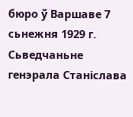бюро ў Варшаве 7 сьнежня 1929 г. Сьведчаньне генэрала Станiслава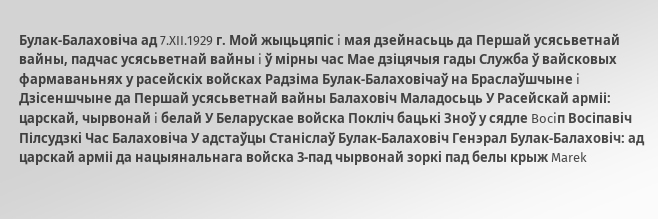Булак-Балаховiча ад 7.XII.1929 г. Мой жыцьцяпіс i мая дзейнасьць да Першай усясьветнай вайны, падчас усясьветнай вайны i ў мiрны час Мае дзіцячыя гады Служба ў вайсковых фармаваньнях у расейскіх войсках Радзіма Булак-Балаховiчаў на Браслаўшчыне i Дзiсеншчыне да Першай усясьветнай вайны Балаховiч Маладосьць У Расейскай арміі: царскай, чырвонай i белай У Беларускае войска Поклiч бацькi Зноў у сядле Bociп Восіпавiч Пілсудзкi Час Балаховiча У адстаўцы Станіслаў Булак-Балаховiч Генэрал Булак-Балаховiч: ад царскай арміі да нацыянальнага войска 3-пад чырвонай зоркi пад белы крыж Marek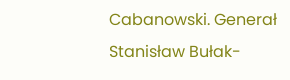Cabanowski. Generał Stanisław Bułak-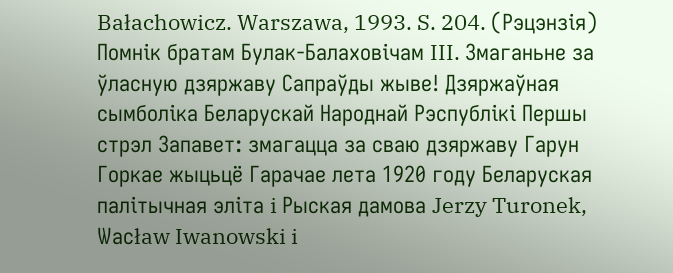Bałachowicz. Warszawa, 1993. S. 204. (Рэцэнзiя) Помнік братам Булак-Балаховiчам III. Змаганьне за ўласную дзяржаву Сапраўды жыве! Дзяржаўная сымболіка Беларускай Народнай Рэспублікi Першы стрэл Запавет: змагацца за сваю дзяржаву Гарун Горкае жыцьцё Гарачае лета 1920 году Беларуская палітычная элiта i Рыская дамова Jerzy Turonek, Waсław Iwanowski i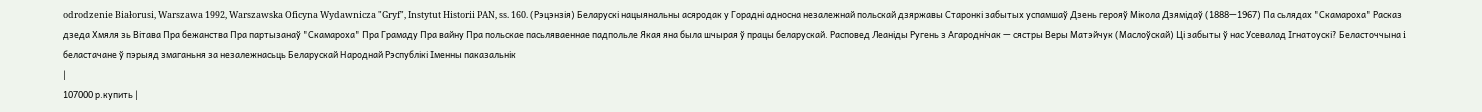odrodzenie Białorusi, Warszawa 1992, Warszawska Oficyna Wydawnicza "Gryf", Instytut Historii PAN, ss. 160. (Рэцэнзiя) Беларускi нацыянальны асяродак у Гораднi адносна незалежнай польскай дзяржавы Старонкi забытых успамшаў Дзень герояў Мікола Дзямідаў (1888—1967) Па сьлядах "Скамароха" Расказ дзеда Хмяля зь Вітава Пра бежанства Пра партызанаў "Скамароха" Пра Грамаду Пра вайну Пра польскае пасьляваеннае падпольле Якая яна была шчырая ў працы беларускай. Расповед Леаніды Ругень з Агароднічак — сястры Веры Матэйчук (Маслоўскай) Ці забыты ў нас Усевалад Ігнатоускі? Беласточчына i беластачане ў пэрыяд змаганьня за незалежнасьць Беларускай Народнай Рэспублікі Іменны паказальнік
|
107000 р.купить |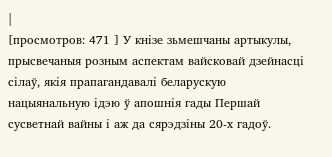|
[просмотров: 471 ] У кнізе зьмешчаны артыкулы, прысвечаныя розным аспектам вайсковай дзейнасці сілаў, якія прапагандавалі беларускую нацыянальную ідэю ў апошнія гады Першай сусветнай вайны і аж да сярэдзіны 20-х гадоў.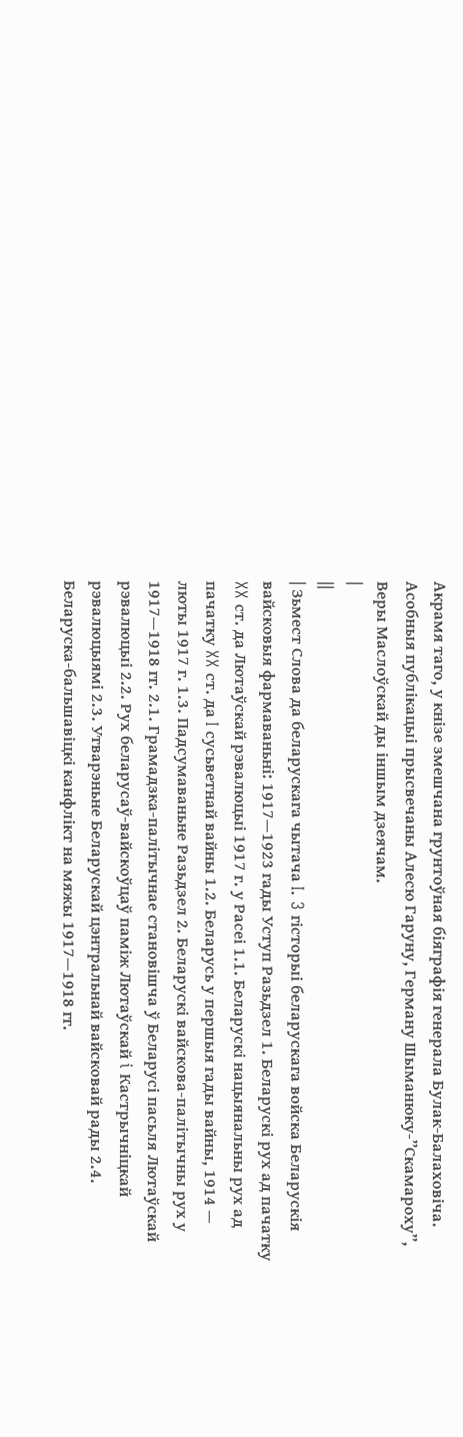Акрамя таго, у кнізе змешчана грунтоўная біяграфія генерала Булак-Балаховіча. Асобныя публікацыі прысвечаны Алесю Гаруну, Герману Шыманюку-”Скамароху”, Веры Маслоўскай ды іншым дзеячам.
|
||
| Зьмест Слова да беларускага чытача I. 3 гісторыi беларускага войска Беларускiя вайсковыя фармаваньні: 1917—1923 гады Уступ Разьдзел 1. Беларускі рух ад пачатку XX ст. да Лютаўскай рэвалюцыi 1917 г. у Расеi 1.1. Беларускi нацыянальны рух ад пачатку XX ст. да I сусьветнай вайны 1.2. Беларусь у першыя гады вайны, 1914 — люты 1917 г. 1.3. Падсумаваньне Разьдзел 2. Беларускі вайскова-палітычны рух у 1917—1918 гг. 2.1. Грамадзка-палiтычнае становiшча ў Беларусi пасьля Лютаўскай рэвалюцыі 2.2. Рух беларусаў-вайскоўцаў памiж Лютаўскай i Кастрычніцкай рэвалюцыямi 2.3. Утварэньне Беларускай цэнтральнай вайсковай рады 2.4. Беларуска-бальшавіцкi канфлікт на мяжы 1917—1918 гг.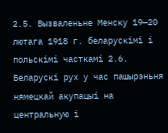2.5. Вызваленьне Менску 19—20 лютага 1918 г. беларускімi i польскімi часткамi 2.6. Беларускi рух у час пашырэньня нямецкай акупацыi на центральную i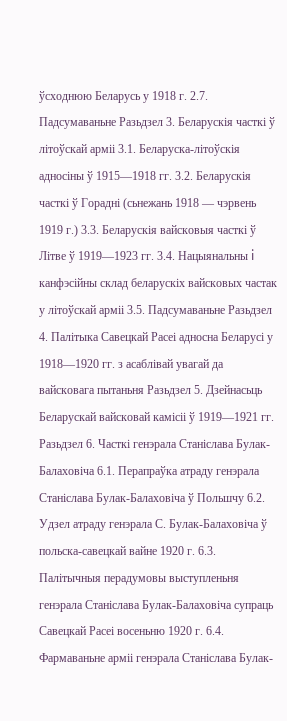ўсходнюю Беларусь у 1918 г. 2.7. Падсумаваньне Разьдзел 3. Беларускія часткi ў лiтоўскай арміі 3.1. Беларуска-лiтоўскiя адносіны ў 1915—1918 гг. 3.2. Беларускія часткi ў Гораднi (сьнежань 1918 — чэрвень 1919 г.) 3.3. Беларускія вайсковыя часткi ў Лiтве ў 1919—1923 гг. 3.4. Нацыянальны i канфэсійны склад беларускіх вайсковых частак у лiтоўскай арміі 3.5. Падсумаваньне Разьдзел 4. Палiтыка Савецкай Расеi адносна Беларусi у 1918—1920 гг. з асаблiвай увагай да вайсковага пытаньня Разьдзел 5. Дзейнасьць Беларускай вайсковай камiсіі ў 1919—1921 гг. Разьдзел 6. Часткi генэрала Станіслава Булак-Балаховiча 6.1. Перапраўка атраду генэрала Станіслава Булак-Балаховiча ў Польшчу 6.2. Удзел атраду генэрала С. Булак-Балаховiча ў польска-савецкай вайне 1920 г. 6.3. Палiтычныя перадумовы выступленьня генэрала Станiслава Булак-Балаховiча супраць Савецкай Расеi восеньню 1920 г. 6.4. Фармаваньне арміі генэрала Станіслава Булак-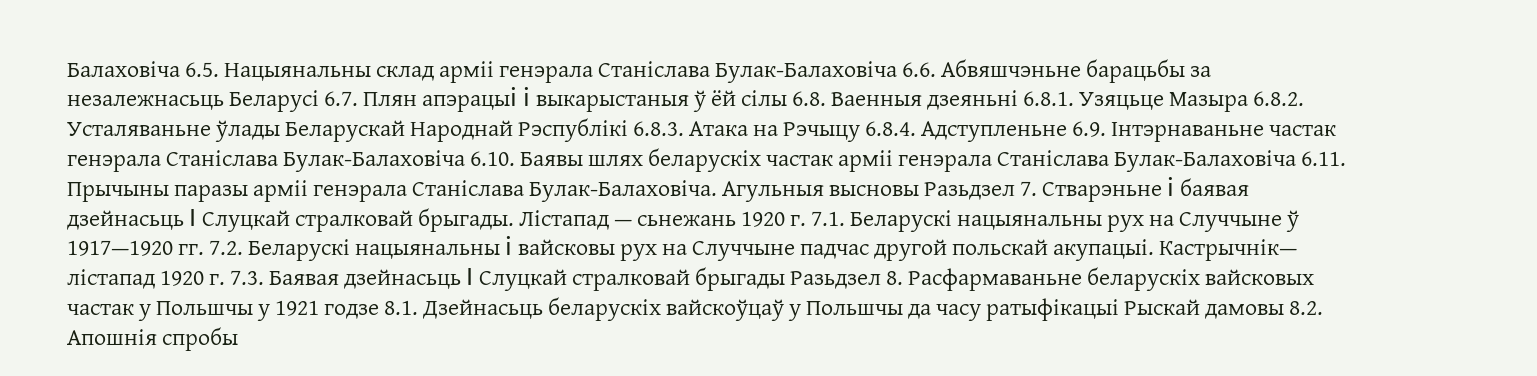Балаховiча 6.5. Нацыянальны склад арміі генэрала Станіслава Булак-Балаховiча 6.6. Абвяшчэньне барацьбы за незалежнасьць Беларусі 6.7. Плян апэрацыi i выкарыстаныя ў ëй сілы 6.8. Ваенныя дзеяньні 6.8.1. Узяцьце Мазыра 6.8.2. Усталяваньне ўлады Беларускай Народнай Рэспублікi 6.8.3. Атака на Рэчыцу 6.8.4. Адступленьне 6.9. Інтэрнаваньне частак генэрала Станіслава Булак-Балаховiча 6.10. Баявы шлях беларускiх частак арміі генэрала Станіслава Булак-Балаховiча 6.11. Прычыны паразы apмii генэрала Станіслава Булак-Балаховiча. Агульныя высновы Разьдзел 7. Стварэньне i баявая дзейнасьць I Слуцкай стралковай брыгады. Лiстапад — сьнежань 1920 г. 7.1. Беларускі нацыянальны рух на Случчыне ў 1917—1920 гг. 7.2. Беларускi нацыянальны i вайсковы рух на Случчыне падчас другой польскай акупацыi. Кастрычнік— лiстапад 1920 г. 7.3. Баявая дзейнасьць I Слуцкай стралковай брыгады Разьдзел 8. Расфармаваньне беларускіх вайсковых частак у Польшчы у 1921 годзе 8.1. Дзейнасьць беларускіх вайскоўцаў у Польшчы да часу ратыфікацыi Рыскай дамовы 8.2. Апошнія спробы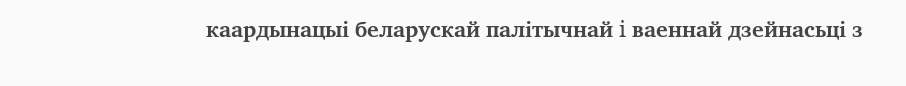каардынацыi беларускай палітычнай i ваеннай дзейнасьцi з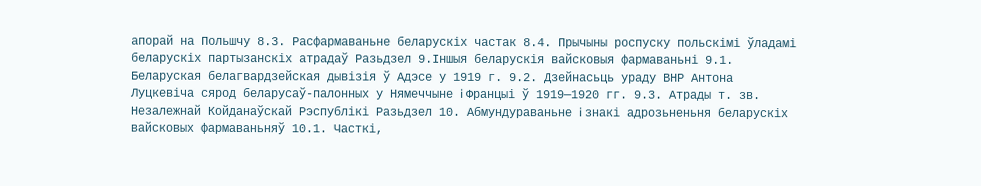апорай на Польшчу 8.3. Расфармаваньне беларускіх частак 8.4. Прычыны роспуску польскiмi ўладамi беларускiх партызанскіх атрадаў Разьдзел 9.Іншыя беларускія вайсковыя фармаваньнi 9.1. Беларуская белагвардзейская дывiзiя ў Адэсе у 1919 г. 9.2. Дзейнасьць ураду ВНР Антона Луцкевiча сярод беларусаў-палонных у Нямеччыне i Францыi ў 1919—1920 гг. 9.3. Атрады т. зв. Незалежнай Койданаўскай Рэспублікi Разьдзел 10. Абмундураваньне i знакi адрозьненьня беларускiх вайсковых фармаваньняў 10.1. Часткi,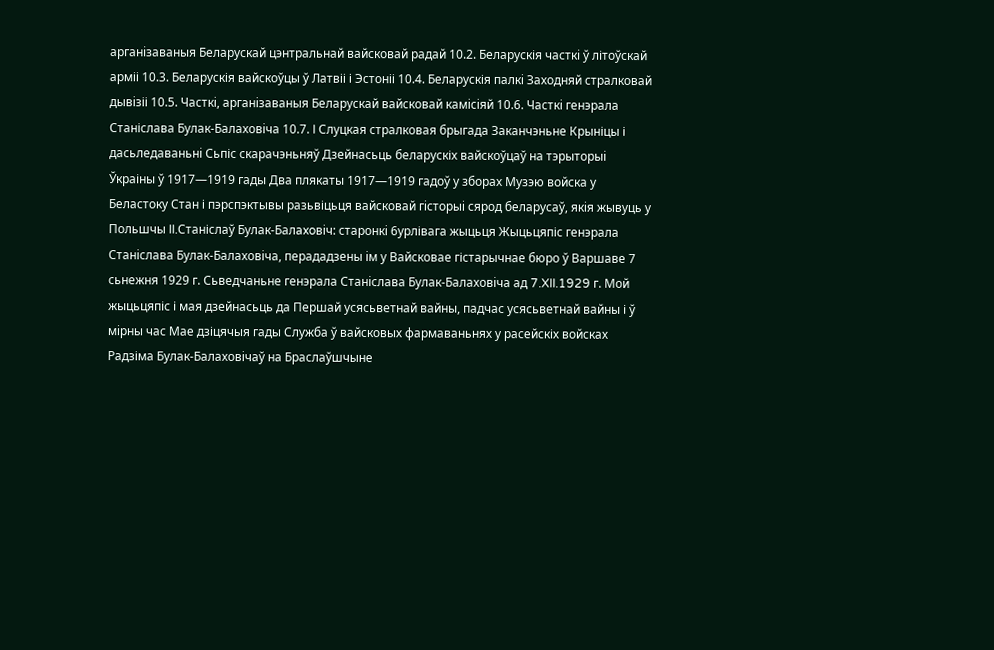арганiзаваныя Беларускай цэнтральнай вайсковай радай 10.2. Беларускія часткi ў літоўскай арміі 10.3. Беларускія вайскоўцы ў Латвіі i Эстоніі 10.4. Беларускія палкi Заходняй стралковай дывiзіі 10.5. Часткi, арганiзаваныя Беларускай вайсковай камiсiяй 10.6. Часткi генэрала Станіслава Булак-Балаховiча 10.7. I Слуцкая стралковая брыгада Заканчэньне Крыніцы i дасьледаваньнi Сьпіс скарачэньняў Дзейнасьць беларускіх вайскоўцаў на тэрыторыi Ўкраіны ў 1917—1919 гады Два плякаты 1917—1919 гадоў у зборах Музэю войска у Беластоку Стан i пэрспэктывы разьвіцьця вайсковай гiсторыi сярод беларусаў, якiя жывуць у Польшчы II.Станіслаў Бyлaк-Бaлaxoвiч: старонкi 6урлівага жыцьця Жыцьцяпіс генэрала Станiслава Булак-Балаховiча, перададзены iм у Вайсковае гістарычнае бюро ў Варшаве 7 сьнежня 1929 г. Сьведчаньне генэрала Станiслава Булак-Балаховiча ад 7.XII.1929 г. Мой жыцьцяпіс i мая дзейнасьць да Першай усясьветнай вайны, падчас усясьветнай вайны i ў мiрны час Мае дзіцячыя гады Служба ў вайсковых фармаваньнях у расейскіх войсках Радзіма Булак-Балаховiчаў на Браслаўшчыне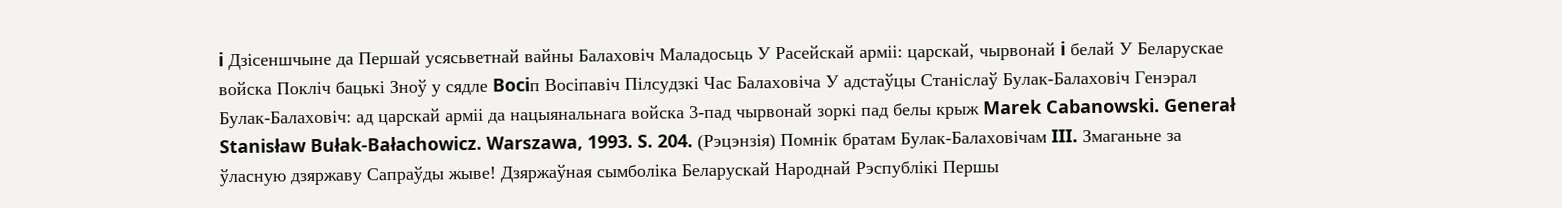i Дзiсеншчыне да Першай усясьветнай вайны Балаховiч Маладосьць У Расейскай арміі: царскай, чырвонай i белай У Беларускае войска Поклiч бацькi Зноў у сядле Bociп Восіпавiч Пілсудзкi Час Балаховiча У адстаўцы Станіслаў Булак-Балаховiч Генэрал Булак-Балаховiч: ад царскай арміі да нацыянальнага войска 3-пад чырвонай зоркi пад белы крыж Marek Cabanowski. Generał Stanisław Bułak-Bałachowicz. Warszawa, 1993. S. 204. (Рэцэнзiя) Помнік братам Булак-Балаховiчам III. Змаганьне за ўласную дзяржаву Сапраўды жыве! Дзяржаўная сымболіка Беларускай Народнай Рэспублікi Першы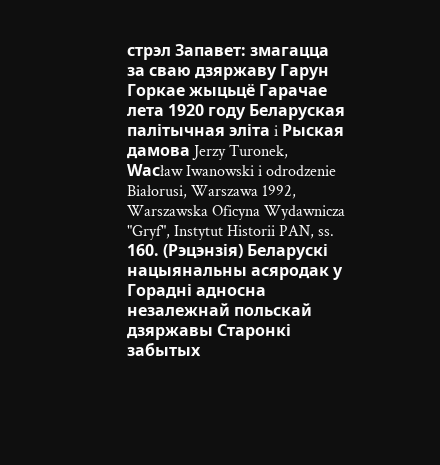стрэл Запавет: змагацца за сваю дзяржаву Гарун Горкае жыцьцё Гарачае лета 1920 году Беларуская палітычная элiта i Рыская дамова Jerzy Turonek, Waсław Iwanowski i odrodzenie Białorusi, Warszawa 1992, Warszawska Oficyna Wydawnicza "Gryf", Instytut Historii PAN, ss. 160. (Рэцэнзiя) Беларускi нацыянальны асяродак у Гораднi адносна незалежнай польскай дзяржавы Старонкi забытых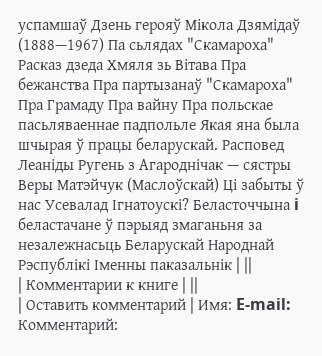успамшаў Дзень герояў Мікола Дзямідаў (1888—1967) Па сьлядах "Скамароха" Расказ дзеда Хмяля зь Вітава Пра бежанства Пра партызанаў "Скамароха" Пра Грамаду Пра вайну Пра польскае пасьляваеннае падпольле Якая яна была шчырая ў працы беларускай. Расповед Леаніды Ругень з Агароднічак — сястры Веры Матэйчук (Маслоўскай) Ці забыты ў нас Усевалад Ігнатоускі? Беласточчына i беластачане ў пэрыяд змаганьня за незалежнасьць Беларускай Народнай Рэспублікі Іменны паказальнік | ||
| Комментарии к книге | ||
| Оставить комментарий | Имя: E-mail: Комментарий: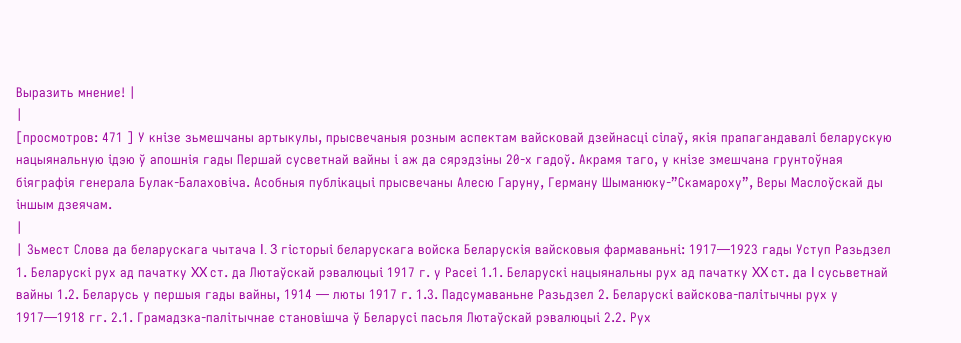Выразить мнение! |
|
[просмотров: 471 ] У кнізе зьмешчаны артыкулы, прысвечаныя розным аспектам вайсковай дзейнасці сілаў, якія прапагандавалі беларускую нацыянальную ідэю ў апошнія гады Першай сусветнай вайны і аж да сярэдзіны 20-х гадоў. Акрамя таго, у кнізе змешчана грунтоўная біяграфія генерала Булак-Балаховіча. Асобныя публікацыі прысвечаны Алесю Гаруну, Герману Шыманюку-”Скамароху”, Веры Маслоўскай ды іншым дзеячам.
|
| Зьмест Слова да беларускага чытача I. 3 гісторыi беларускага войска Беларускiя вайсковыя фармаваньні: 1917—1923 гады Уступ Разьдзел 1. Беларускі рух ад пачатку XX ст. да Лютаўскай рэвалюцыi 1917 г. у Расеi 1.1. Беларускi нацыянальны рух ад пачатку XX ст. да I сусьветнай вайны 1.2. Беларусь у першыя гады вайны, 1914 — люты 1917 г. 1.3. Падсумаваньне Разьдзел 2. Беларускі вайскова-палітычны рух у 1917—1918 гг. 2.1. Грамадзка-палiтычнае становiшча ў Беларусi пасьля Лютаўскай рэвалюцыі 2.2. Рух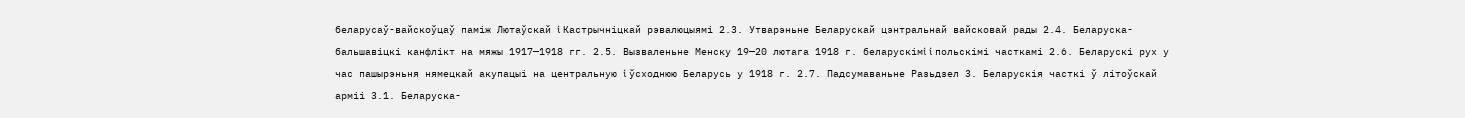беларусаў-вайскоўцаў памiж Лютаўскай i Кастрычніцкай рэвалюцыямi 2.3. Утварэньне Беларускай цэнтральнай вайсковай рады 2.4. Беларуска-бальшавіцкi канфлікт на мяжы 1917—1918 гг. 2.5. Вызваленьне Менску 19—20 лютага 1918 г. беларускімi i польскімi часткамi 2.6. Беларускi рух у час пашырэньня нямецкай акупацыi на центральную i ўсходнюю Беларусь у 1918 г. 2.7. Падсумаваньне Разьдзел 3. Беларускія часткi ў лiтоўскай арміі 3.1. Беларуска-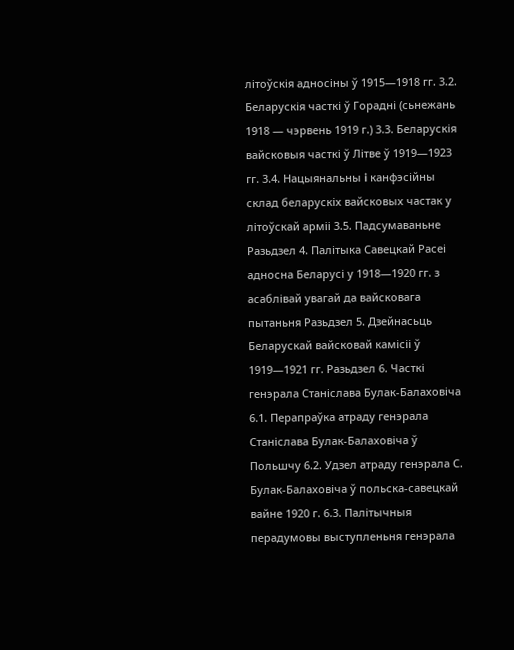лiтоўскiя адносіны ў 1915—1918 гг. 3.2. Беларускія часткi ў Гораднi (сьнежань 1918 — чэрвень 1919 г.) 3.3. Беларускія вайсковыя часткi ў Лiтве ў 1919—1923 гг. 3.4. Нацыянальны i канфэсійны склад беларускіх вайсковых частак у лiтоўскай арміі 3.5. Падсумаваньне Разьдзел 4. Палiтыка Савецкай Расеi адносна Беларусi у 1918—1920 гг. з асаблiвай увагай да вайсковага пытаньня Разьдзел 5. Дзейнасьць Беларускай вайсковай камiсіі ў 1919—1921 гг. Разьдзел 6. Часткi генэрала Станіслава Булак-Балаховiча 6.1. Перапраўка атраду генэрала Станіслава Булак-Балаховiча ў Польшчу 6.2. Удзел атраду генэрала С. Булак-Балаховiча ў польска-савецкай вайне 1920 г. 6.3. Палiтычныя перадумовы выступленьня генэрала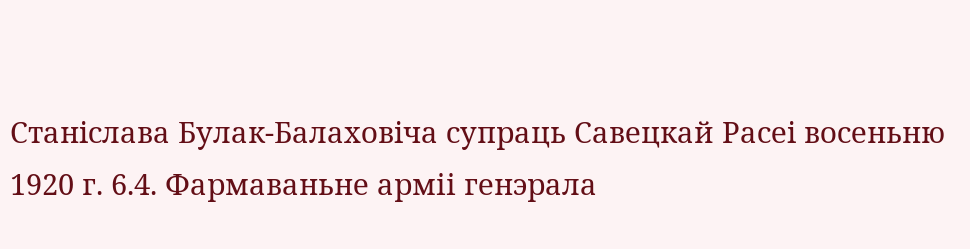Станiслава Булак-Балаховiча супраць Савецкай Расеi восеньню 1920 г. 6.4. Фармаваньне арміі генэрала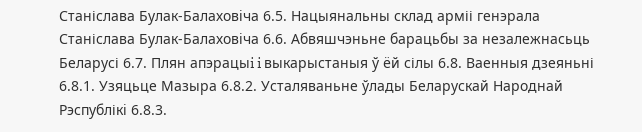Станіслава Булак-Балаховiча 6.5. Нацыянальны склад арміі генэрала Станіслава Булак-Балаховiча 6.6. Абвяшчэньне барацьбы за незалежнасьць Беларусі 6.7. Плян апэрацыi i выкарыстаныя ў ëй сілы 6.8. Ваенныя дзеяньні 6.8.1. Узяцьце Мазыра 6.8.2. Усталяваньне ўлады Беларускай Народнай Рэспублікi 6.8.3.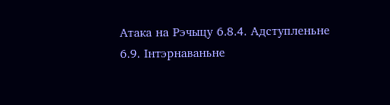Атака на Рэчыцу 6.8.4. Адступленьне 6.9. Інтэрнаваньне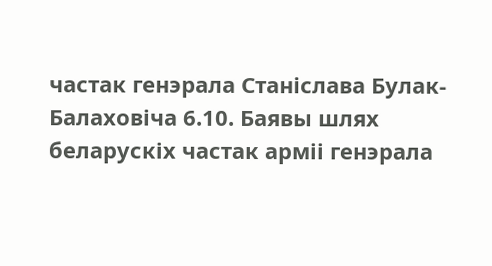частак генэрала Станіслава Булак-Балаховiча 6.10. Баявы шлях беларускiх частак арміі генэрала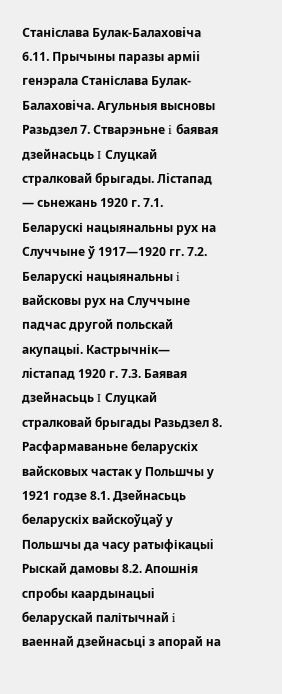Станіслава Булак-Балаховiча 6.11. Прычыны паразы apмii генэрала Станіслава Булак-Балаховiча. Агульныя высновы Разьдзел 7. Стварэньне i баявая дзейнасьць I Слуцкай стралковай брыгады. Лiстапад — сьнежань 1920 г. 7.1. Беларускі нацыянальны рух на Случчыне ў 1917—1920 гг. 7.2. Беларускi нацыянальны i вайсковы рух на Случчыне падчас другой польскай акупацыi. Кастрычнік— лiстапад 1920 г. 7.3. Баявая дзейнасьць I Слуцкай стралковай брыгады Разьдзел 8. Расфармаваньне беларускіх вайсковых частак у Польшчы у 1921 годзе 8.1. Дзейнасьць беларускіх вайскоўцаў у Польшчы да часу ратыфікацыi Рыскай дамовы 8.2. Апошнія спробы каардынацыi беларускай палітычнай i ваеннай дзейнасьцi з апорай на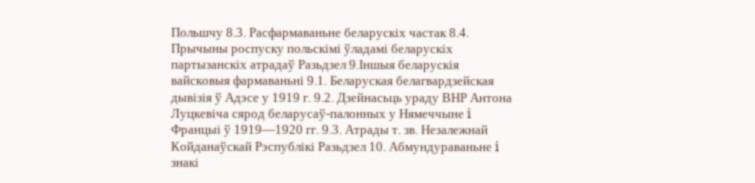Польшчу 8.3. Расфармаваньне беларускіх частак 8.4. Прычыны роспуску польскiмi ўладамi беларускiх партызанскіх атрадаў Разьдзел 9.Іншыя беларускія вайсковыя фармаваньнi 9.1. Беларуская белагвардзейская дывiзiя ў Адэсе у 1919 г. 9.2. Дзейнасьць ураду ВНР Антона Луцкевiча сярод беларусаў-палонных у Нямеччыне i Францыi ў 1919—1920 гг. 9.3. Атрады т. зв. Незалежнай Койданаўскай Рэспублікi Разьдзел 10. Абмундураваньне i знакi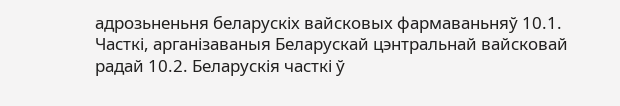адрозьненьня беларускiх вайсковых фармаваньняў 10.1. Часткi, арганiзаваныя Беларускай цэнтральнай вайсковай радай 10.2. Беларускія часткi ў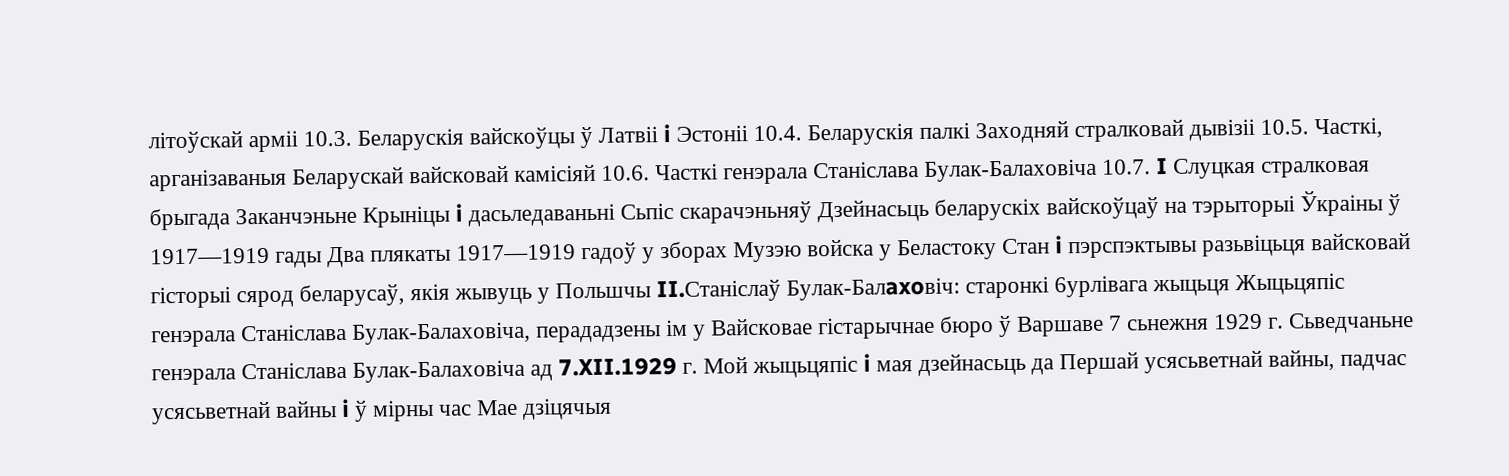літоўскай арміі 10.3. Беларускія вайскоўцы ў Латвіі i Эстоніі 10.4. Беларускія палкi Заходняй стралковай дывiзіі 10.5. Часткi, арганiзаваныя Беларускай вайсковай камiсiяй 10.6. Часткi генэрала Станіслава Булак-Балаховiча 10.7. I Слуцкая стралковая брыгада Заканчэньне Крыніцы i дасьледаваньнi Сьпіс скарачэньняў Дзейнасьць беларускіх вайскоўцаў на тэрыторыi Ўкраіны ў 1917—1919 гады Два плякаты 1917—1919 гадоў у зборах Музэю войска у Беластоку Стан i пэрспэктывы разьвіцьця вайсковай гiсторыi сярод беларусаў, якiя жывуць у Польшчы II.Станіслаў Бyлaк-Бaлaxoвiч: старонкi 6урлівага жыцьця Жыцьцяпіс генэрала Станiслава Булак-Балаховiча, перададзены iм у Вайсковае гістарычнае бюро ў Варшаве 7 сьнежня 1929 г. Сьведчаньне генэрала Станiслава Булак-Балаховiча ад 7.XII.1929 г. Мой жыцьцяпіс i мая дзейнасьць да Першай усясьветнай вайны, падчас усясьветнай вайны i ў мiрны час Мае дзіцячыя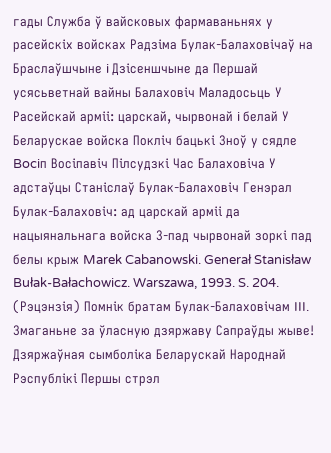гады Служба ў вайсковых фармаваньнях у расейскіх войсках Радзіма Булак-Балаховiчаў на Браслаўшчыне i Дзiсеншчыне да Першай усясьветнай вайны Балаховiч Маладосьць У Расейскай арміі: царскай, чырвонай i белай У Беларускае войска Поклiч бацькi Зноў у сядле Bociп Восіпавiч Пілсудзкi Час Балаховiча У адстаўцы Станіслаў Булак-Балаховiч Генэрал Булак-Балаховiч: ад царскай арміі да нацыянальнага войска 3-пад чырвонай зоркi пад белы крыж Marek Cabanowski. Generał Stanisław Bułak-Bałachowicz. Warszawa, 1993. S. 204. (Рэцэнзiя) Помнік братам Булак-Балаховiчам III. Змаганьне за ўласную дзяржаву Сапраўды жыве! Дзяржаўная сымболіка Беларускай Народнай Рэспублікi Першы стрэл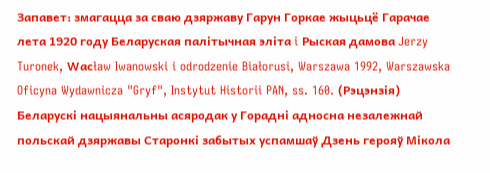Запавет: змагацца за сваю дзяржаву Гарун Горкае жыцьцё Гарачае лета 1920 году Беларуская палітычная элiта i Рыская дамова Jerzy Turonek, Waсław Iwanowski i odrodzenie Białorusi, Warszawa 1992, Warszawska Oficyna Wydawnicza "Gryf", Instytut Historii PAN, ss. 160. (Рэцэнзiя) Беларускi нацыянальны асяродак у Гораднi адносна незалежнай польскай дзяржавы Старонкi забытых успамшаў Дзень герояў Мікола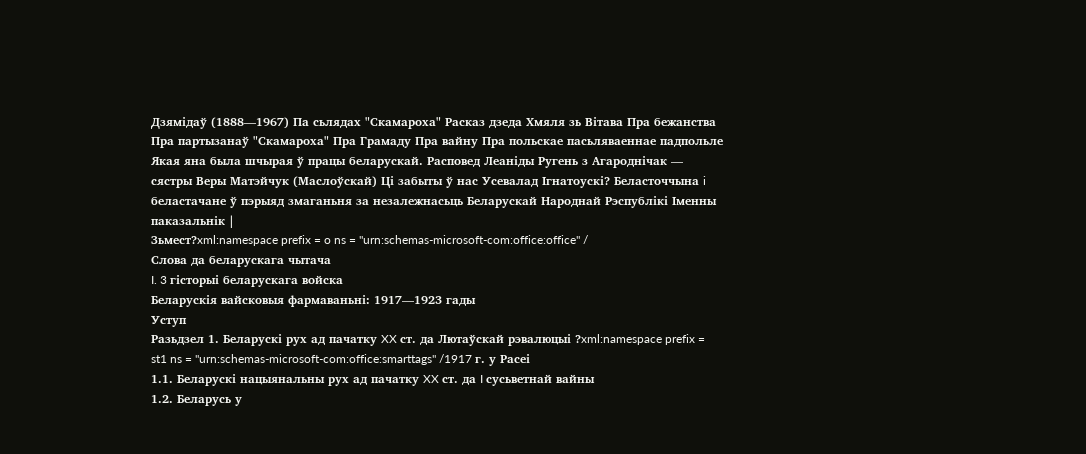Дзямідаў (1888—1967) Па сьлядах "Скамароха" Расказ дзеда Хмяля зь Вітава Пра бежанства Пра партызанаў "Скамароха" Пра Грамаду Пра вайну Пра польскае пасьляваеннае падпольле Якая яна была шчырая ў працы беларускай. Расповед Леаніды Ругень з Агароднічак — сястры Веры Матэйчук (Маслоўскай) Ці забыты ў нас Усевалад Ігнатоускі? Беласточчына i беластачане ў пэрыяд змаганьня за незалежнасьць Беларускай Народнай Рэспублікі Іменны паказальнік |
Зьмест?xml:namespace prefix = o ns = "urn:schemas-microsoft-com:office:office" /
Слова да беларускага чытача
I. 3 гісторыi беларускага войска
Беларускiя вайсковыя фармаваньні: 1917—1923 гады
Уступ
Разьдзел 1. Беларускі рух ад пачатку XX ст. да Лютаўскай рэвалюцыi ?xml:namespace prefix = st1 ns = "urn:schemas-microsoft-com:office:smarttags" /1917 г. у Расеi
1.1. Беларускi нацыянальны рух ад пачатку XX ст. да I сусьветнай вайны
1.2. Беларусь у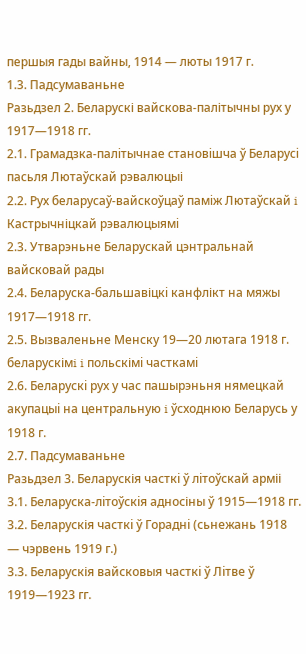першыя гады вайны, 1914 — люты 1917 г.
1.3. Падсумаваньне
Разьдзел 2. Беларускі вайскова-палітычны рух у 1917—1918 гг.
2.1. Грамадзка-палiтычнае становiшча ў Беларусi пасьля Лютаўскай рэвалюцыі
2.2. Рух беларусаў-вайскоўцаў памiж Лютаўскай i Кастрычніцкай рэвалюцыямi
2.3. Утварэньне Беларускай цэнтральнай вайсковай рады
2.4. Беларуска-бальшавіцкi канфлікт на мяжы 1917—1918 гг.
2.5. Вызваленьне Менску 19—20 лютага 1918 г. беларускімi i польскімi часткамi
2.6. Беларускi рух у час пашырэньня нямецкай акупацыi на центральную i ўсходнюю Беларусь у 1918 г.
2.7. Падсумаваньне
Разьдзел 3. Беларускія часткi ў лiтоўскай арміі
3.1. Беларуска-лiтоўскiя адносіны ў 1915—1918 гг.
3.2. Беларускія часткi ў Гораднi (сьнежань 1918 — чэрвень 1919 г.)
3.3. Беларускія вайсковыя часткi ў Лiтве ў 1919—1923 гг.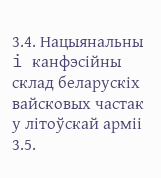3.4. Нацыянальны i канфэсійны склад беларускіх вайсковых частак у лiтоўскай арміі
3.5.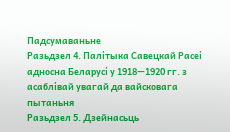Падсумаваньне
Разьдзел 4. Палiтыка Савецкай Расеi адносна Беларусi у 1918—1920 гг. з асаблiвай увагай да вайсковага пытаньня
Разьдзел 5. Дзейнасьць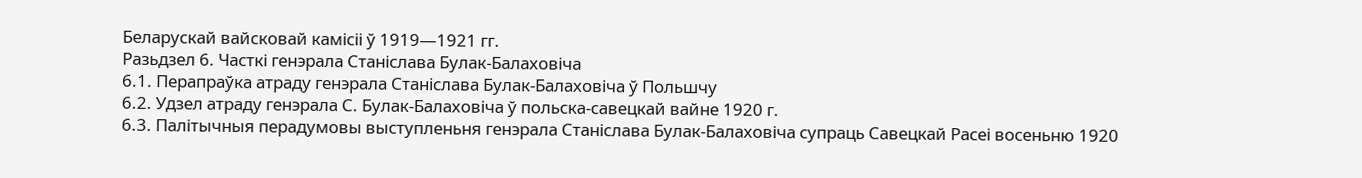Беларускай вайсковай камiсіі ў 1919—1921 гг.
Разьдзел 6. Часткi генэрала Станіслава Булак-Балаховiча
6.1. Перапраўка атраду генэрала Станіслава Булак-Балаховiча ў Польшчу
6.2. Удзел атраду генэрала С. Булак-Балаховiча ў польска-савецкай вайне 1920 г.
6.3. Палiтычныя перадумовы выступленьня генэрала Станiслава Булак-Балаховiча супраць Савецкай Расеi восеньню 1920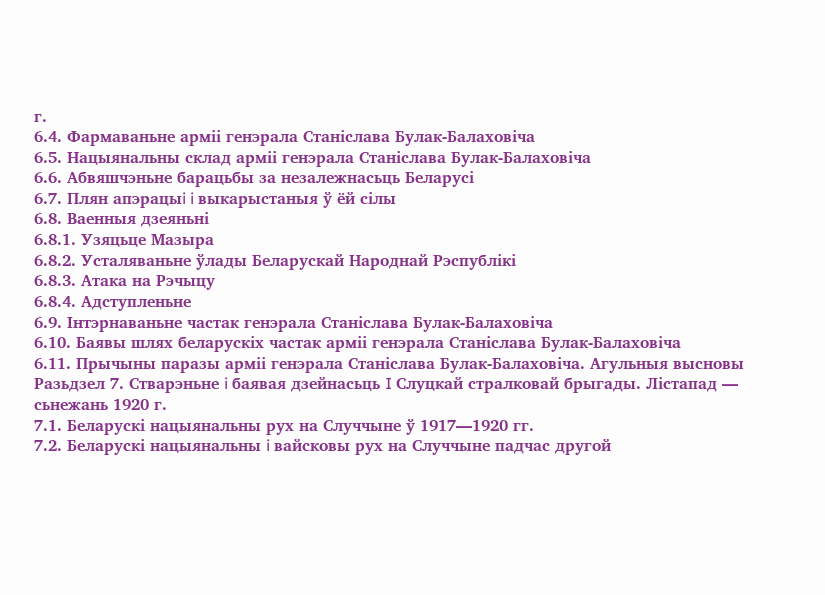г.
6.4. Фармаваньне арміі генэрала Станіслава Булак-Балаховiча
6.5. Нацыянальны склад арміі генэрала Станіслава Булак-Балаховiча
6.6. Абвяшчэньне барацьбы за незалежнасьць Беларусі
6.7. Плян апэрацыi i выкарыстаныя ў ëй сілы
6.8. Ваенныя дзеяньні
6.8.1. Узяцьце Мазыра
6.8.2. Усталяваньне ўлады Беларускай Народнай Рэспублікi
6.8.3. Атака на Рэчыцу
6.8.4. Адступленьне
6.9. Інтэрнаваньне частак генэрала Станіслава Булак-Балаховiча
6.10. Баявы шлях беларускiх частак арміі генэрала Станіслава Булак-Балаховiча
6.11. Прычыны паразы apмii генэрала Станіслава Булак-Балаховiча. Агульныя высновы
Разьдзел 7. Стварэньне i баявая дзейнасьць I Слуцкай стралковай брыгады. Лiстапад — сьнежань 1920 г.
7.1. Беларускі нацыянальны рух на Случчыне ў 1917—1920 гг.
7.2. Беларускi нацыянальны i вайсковы рух на Случчыне падчас другой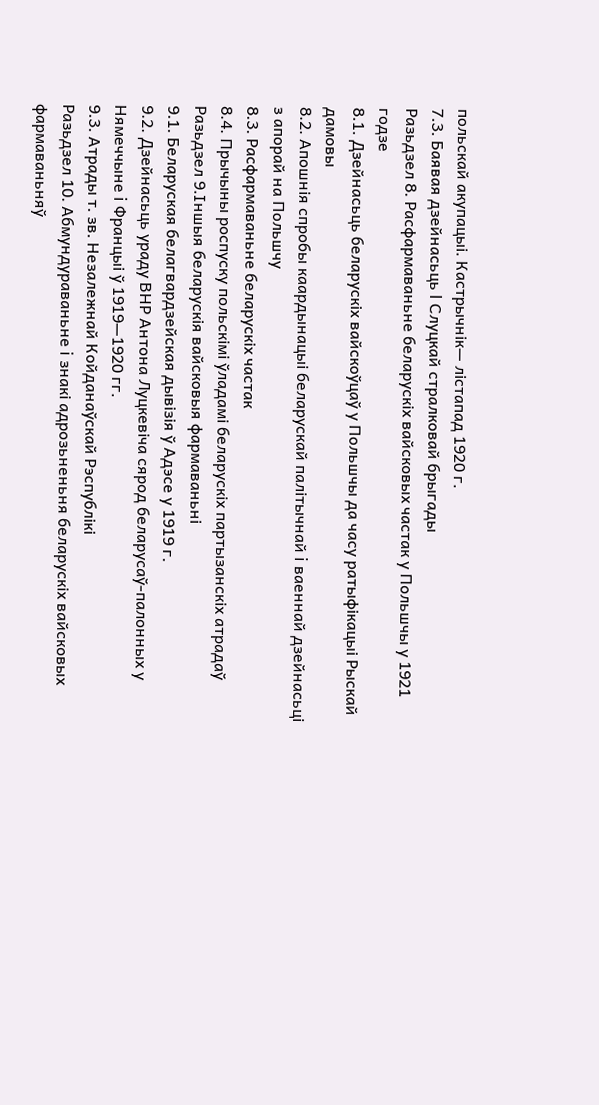польскай акупацыi. Кастрычнік— лiстапад 1920 г.
7.3. Баявая дзейнасьць I Слуцкай стралковай брыгады
Разьдзел 8. Расфармаваньне беларускіх вайсковых частак у Польшчы у 1921 годзе
8.1. Дзейнасьць беларускіх вайскоўцаў у Польшчы да часу ратыфікацыi Рыскай дамовы
8.2. Апошнія спробы каардынацыi беларускай палітычнай i ваеннай дзейнасьцi з апорай на Польшчу
8.3. Расфармаваньне беларускіх частак
8.4. Прычыны роспуску польскiмi ўладамi беларускiх партызанскіх атрадаў
Разьдзел 9.Іншыя беларускія вайсковыя фармаваньнi
9.1. Беларуская белагвардзейская дывiзiя ў Адэсе у 1919 г.
9.2. Дзейнасьць ураду ВНР Антона Луцкевiча сярод беларусаў-палонных у Нямеччыне i Францыi ў 1919—1920 гг.
9.3. Атрады т. зв. Незалежнай Койданаўскай Рэспублікi
Разьдзел 10. Абмундураваньне i знакi адрозьненьня беларускiх вайсковых фармаваньняў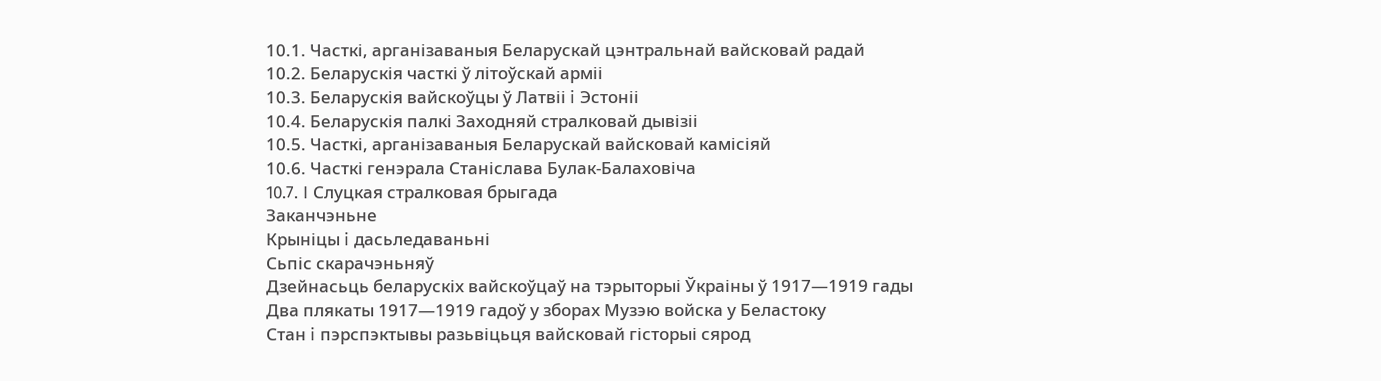10.1. Часткi, арганiзаваныя Беларускай цэнтральнай вайсковай радай
10.2. Беларускія часткi ў літоўскай арміі
10.3. Беларускія вайскоўцы ў Латвіі i Эстоніі
10.4. Беларускія палкi Заходняй стралковай дывiзіі
10.5. Часткi, арганiзаваныя Беларускай вайсковай камiсiяй
10.6. Часткi генэрала Станіслава Булак-Балаховiча
10.7. I Слуцкая стралковая брыгада
Заканчэньне
Крыніцы i дасьледаваньнi
Сьпіс скарачэньняў
Дзейнасьць беларускіх вайскоўцаў на тэрыторыi Ўкраіны ў 1917—1919 гады
Два плякаты 1917—1919 гадоў у зборах Музэю войска у Беластоку
Стан i пэрспэктывы разьвіцьця вайсковай гiсторыi сярод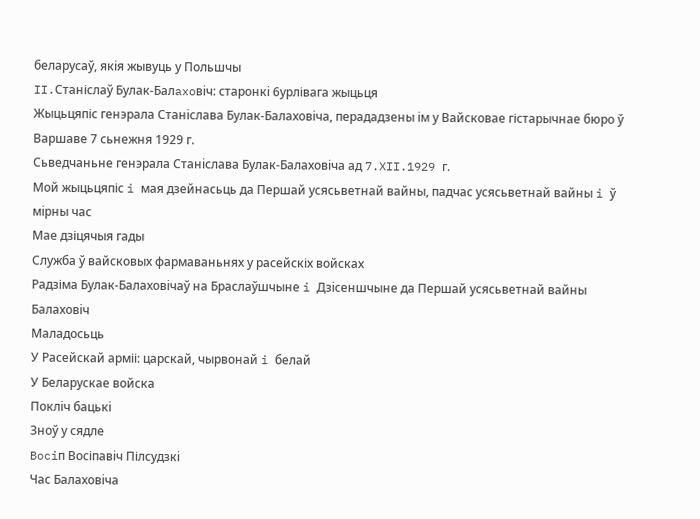беларусаў, якiя жывуць у Польшчы
II.Станіслаў Бyлaк-Бaлaxoвiч: старонкi 6урлівага жыцьця
Жыцьцяпіс генэрала Станiслава Булак-Балаховiча, перададзены iм у Вайсковае гістарычнае бюро ў Варшаве 7 сьнежня 1929 г.
Сьведчаньне генэрала Станiслава Булак-Балаховiча ад 7.XII.1929 г.
Мой жыцьцяпіс i мая дзейнасьць да Першай усясьветнай вайны, падчас усясьветнай вайны i ў мiрны час
Мае дзіцячыя гады
Служба ў вайсковых фармаваньнях у расейскіх войсках
Радзіма Булак-Балаховiчаў на Браслаўшчыне i Дзiсеншчыне да Першай усясьветнай вайны
Балаховiч
Маладосьць
У Расейскай арміі: царскай, чырвонай i белай
У Беларускае войска
Поклiч бацькi
Зноў у сядле
Bociп Восіпавiч Пілсудзкi
Час Балаховiча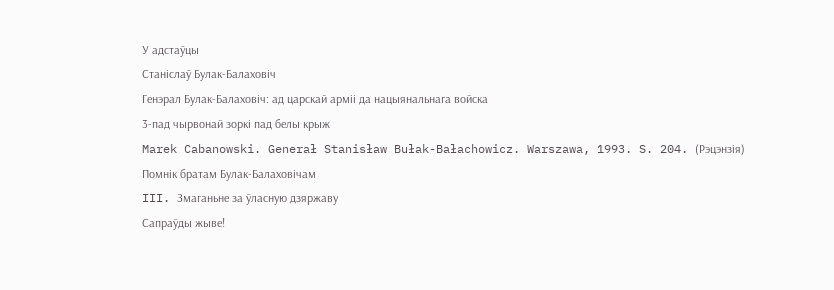У адстаўцы
Станіслаў Булак-Балаховiч
Генэрал Булак-Балаховiч: ад царскай арміі да нацыянальнага войска
3-пад чырвонай зоркi пад белы крыж
Marek Cabanowski. Generał Stanisław Bułak-Bałachowicz. Warszawa, 1993. S. 204. (Рэцэнзiя)
Помнік братам Булак-Балаховiчам
III. Змаганьне за ўласную дзяржаву
Сапраўды жыве!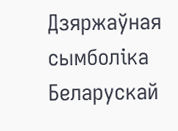Дзяржаўная сымболіка Беларускай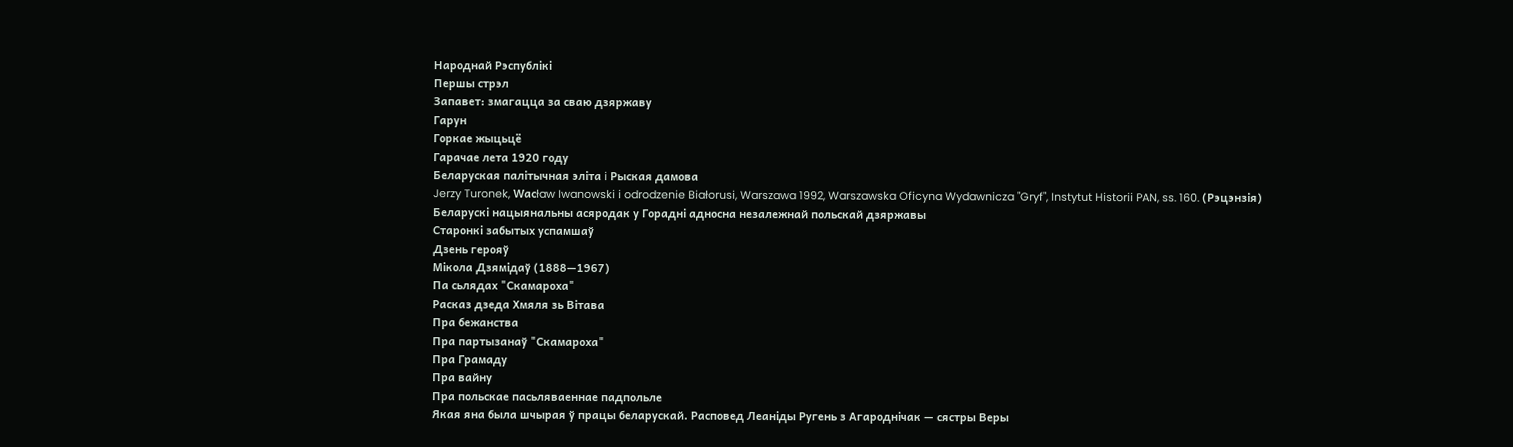Народнай Рэспублікi
Першы стрэл
Запавет: змагацца за сваю дзяржаву
Гарун
Горкае жыцьцё
Гарачае лета 1920 году
Беларуская палітычная элiта i Рыская дамова
Jerzy Turonek, Waсław Iwanowski i odrodzenie Białorusi, Warszawa 1992, Warszawska Oficyna Wydawnicza "Gryf", Instytut Historii PAN, ss. 160. (Рэцэнзiя)
Беларускi нацыянальны асяродак у Гораднi адносна незалежнай польскай дзяржавы
Старонкi забытых успамшаў
Дзень герояў
Мікола Дзямідаў (1888—1967)
Па сьлядах "Скамароха"
Расказ дзеда Хмяля зь Вітава
Пра бежанства
Пра партызанаў "Скамароха"
Пра Грамаду
Пра вайну
Пра польскае пасьляваеннае падпольле
Якая яна была шчырая ў працы беларускай. Расповед Леаніды Ругень з Агароднічак — сястры Веры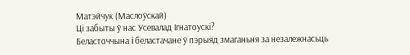Матэйчук (Маслоўскай)
Ці забыты ў нас Усевалад Ігнатоускі?
Беласточчына i беластачане ў пэрыяд змаганьня за незалежнасьць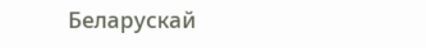Беларускай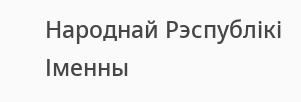Народнай Рэспублікі
Іменны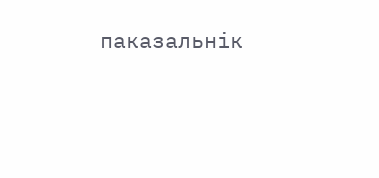паказальнік